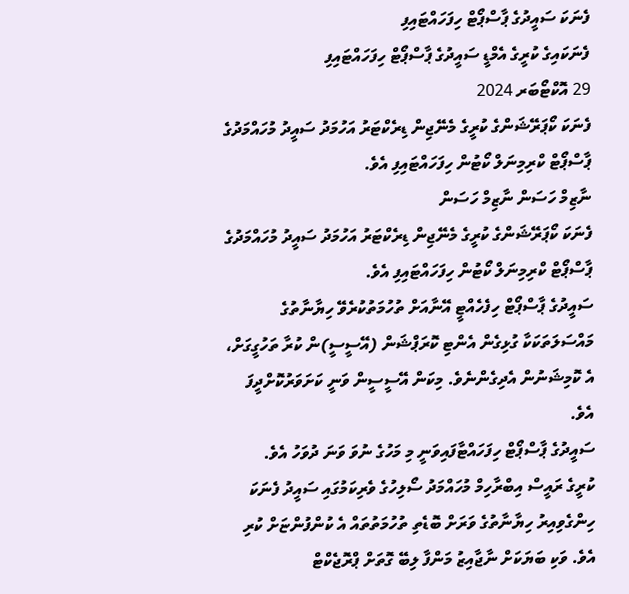ފެނަކަ ސައީދުގެ ޕާސްޕޯޓް ހިފަހައްޓައިފި
ފެނަކައިގެ ކުރީގެ އެމްޑީ ސައީދުގެ ޕާސްޕޯޓް ހިފަހައްޓައިފި
29 އޮކްޓޯބަރ 2024
ފެނަކަ ކޯޕަރޭޝަންގެ ކުރީގެ މެނޭޖިން ޑިރެކްޓަރު އަހުމަދު ސައީދު މުހައްމަދުގެ ޕާސްޕޯޓް ކްރިމިނަލް ކޯޓުން ހިފަހައްޓައިފި އެވެ.
ނާޒިމް ހަސަން ނާޒިމް ހަސަން
ފެނަކަ ކޯޕަރޭޝަންގެ ކުރީގެ މެނޭޖިން ޑިރެކްޓަރު އަހުމަދު ސައީދު މުހައްމަދުގެ ޕާސްޕޯޓް ކްރިމިނަލް ކޯޓުން ހިފަހައްޓައިފި އެވެ.
ސައީދުގެ ޕާސްޕޯޓް ހިފެހެއްޓީ އޭނާއަށް ތުހުމަތުކުރެވޭ ހިޔާނާތުގެ މައްސަލަތަކަކާ ގުޅިގެން އެންޓި ކޮރަޕްޝަން (އޭސީސީ)ން ކުރާ ތަހުގީގަށް، އެ ކޮމިޝަނުން އެދިގެންނެވެ. މިކަން އޭސީސީން ވަނީ ކަށަވަރުކޮށްދީފަ އެވެ.
ސައީދުގެ ޕާސްޕޯޓް ހިފަހައްޓާފައިވަނީ މި މަހުގެ ނުވަ ވަނަ ދުވަހު އެވެ.
ކުރީގެ ރައީސް އިބްރާހިމް މުހައްމަދު ސޯލިހުގެ ވެރިކަމުގައި ސައީދު ފެނަކަ ހިންގެވިއިރު ހިޔާނާތުގެ ވަރަށް ބޮޑެތި ތުހުމަތުތައް އެ ކުންފުންޏަށް ކުރި އެވެ. ވަކި ބަޔަކަށް ނާޖާއިޒު މަންފާ ލިބޭ ގޮތަށް ޕްރޮޖެކްޓް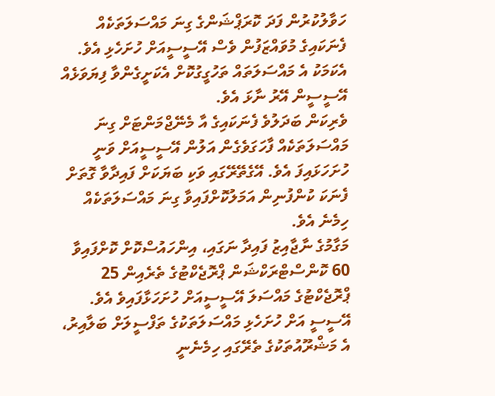ހަވާލުކުރުން ފަދަ ކޮރަޕްޝަންގެ ގިނަ މައްސަލަތަކެއް ފެނަކައިގެ މުވައްޒަފުން ވެސް އޭސީސީއަށް ހުށަހެޅި އެވެ.
އެކަމަކު އެ މައްސަލަތައް ތަހުގީގުކޮށް އެކަށީގެންވާ ފިޔަވަޅެއް އޭސީސީން އޭރު ނާޅަ އެވެ.
ވެރިކަން ބަދަލުވެ ފެނަކައިގެ އާ މެނޭޖްމަންޓަށް ގިނަ މައްސަލަތަކެއް ފާހަގަވެގެން އަލުން އޭސީސީއަށް ވަނީ ހުށަހަޅައިފަ އެވެ. އޭގެތޭރޭގައި ވަކި ބަޔަކަށް ފައިދާވާ ގޮތަށް ފެނަކަ ކުންފުނިން އަމަލުކޮށްފައިވާ ގިނަ މައްސަލަތަކެއް ހިމެނެ އެވެ.
މަގާމުގެ ނާޖާއިޒު ފައިދާ ނަގައި، އިންހައުސްކޮށް ކޮށްފައިވާ 60 ކޮންސްޓްރަކްޝަން ޕްރޮޖެކްޓުގެ ތެރެއިން 25 ޕްރޮޖެކްޓުގެ މައްސަލަ އޭސީސީއަށް ހުށަހަޅާފައިވެ އެވެ. އޭސީސީ އަށް ހުށަހެޅި މައްސަލަތަކުގެ ތަފްސީލަށް ބަލާއިރު، އެ މަޝްރޫއުތަކުގެ ތެރޭގައި ހިމެނެނީ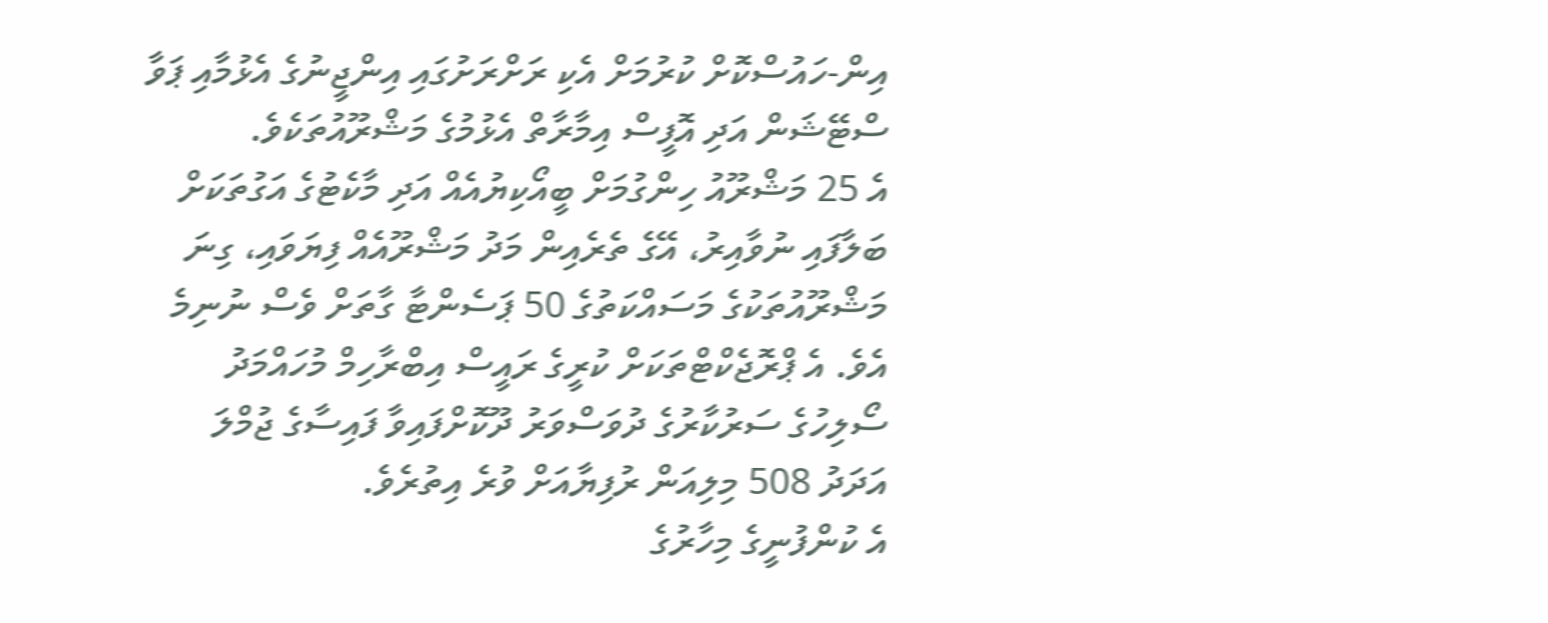އިން-ހައުސްކޮށް ކުރުމަށް އެކި ރަށްރަށުގައި އިންޖީނުގެ އެޅުމާއި ޕަވާ ސްޓޭޝަން އަދި އޮފީސް އިމާރާތް އެޅުމުގެ މަޝްރޫއުތަކެވެ.
އެ 25 މަޝްރޫއު ހިންގުމަށް ބީއޯކިޔުއެއް އަދި މާކެޓުގެ އަގުތަކަށް ބަލާފައި ނުވާއިރު، އޭގެ ތެރެއިން މަދު މަޝްރޫއެއް ފިޔަވައި، ގިނަ މަޝްރޫއުތަކުގެ މަސައްކަތުގެ 50 ޕަސެންޓާ ގާތަށް ވެސް ނުނިމެ އެވެ. އެ ޕްރޮޖެކްޓްތަކަށް ކުރީގެ ރައީސް އިބްރާހިމް މުހައްމަދު ސޯލިހުގެ ސަރުކާރުގެ ދުވަސްވަރު ދޫކޮށްފައިވާ ފައިސާގެ ޖުމްލަ އަދަދު 508 މިލިއަން ރުފިޔާއަށް ވުރެ އިތުރެވެ.
އެ ކުންފުނީގެ މިހާރުގެ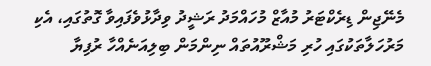މެނޭޖިން ޑިރެކްޓަރު މުއާޒް މުހައްމަދު ރަޝީދު ވިދާޅުވެފައިވާ ގޮތުގައި، އެކި މަރުހަލާތަކުގައި ހުރި މަޝްރޫއުތައް ނިންމަން ބިލިއަނެއްހާ ރުފިޔާ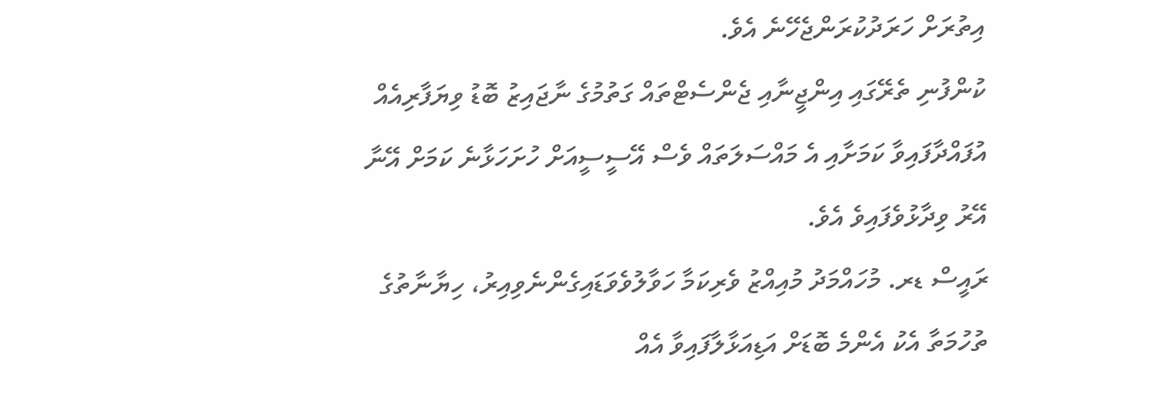އިތުރަށް ހަރަދުކުރަންޖެހޭނެ އެވެ.
ކުންފުނި ތެރޭގައި އިންޖީނާއި ޖެންސެޓްތައް ގަތުމުގެ ނާޖައިޒު ބޮޑު ވިޔަފާރިއެއް އުފައްދާފައިވާ ކަމަށާއި އެ މައްސަލަތައް ވެސް އޭސީސީއަށް ހުށަހަޅާނެ ކަމަށް އޭނާ އޭރު ވިދާޅުވެފައިވެ އެވެ.
ރައީސް ޑރ. މުހައްމަދު މުއިއްޒު ވެރިކަމާ ހަވާލުވެވަޑައިގެންނެވިއިރު، ހިޔާނާތުގެ ތުހުމަތާ އެކު އެންމެ ބޮޑަށް އަޑިއަޅާލާފައިވާ އެއް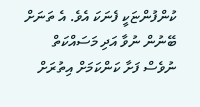ކުންފުންޏަކީ ފެނަކަ އެވެ. އެ ތަނަށް ބޭނުން ނުވާ އަދި މަސައްކަތް ނުވެސް ފަށާ ކަންކަމަށް އިތުރަށް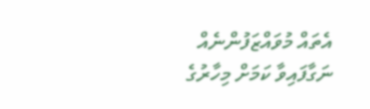އެތައް މުވައްޒަފުންނެއް ނަގާފައިވާ ކަމަށް މިހާރުގެ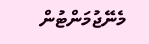މެނޭޖުމަންޓުން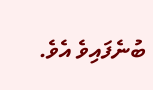ބުނެފައިވެ އެވެ.